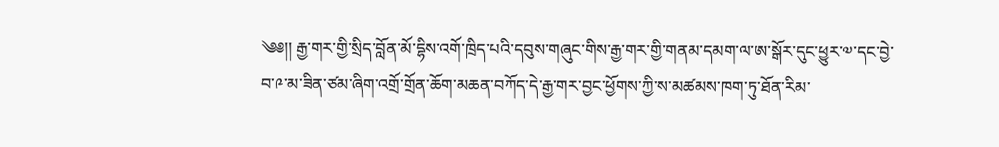༄༅།། རྒྱ་གར་གྱི་སྲིད་བློན་མོ་དྷིས་འགོ་ཁྲིད་པའི་དབུས་གཞུང་གིས་རྒྱ་གར་གྱི་གནམ་དམག་ལ་ཨ་སྒོར་དུང་ཕྱུར་༧་དང་བྱེ་བ་༩་མ་ཟིན་ཙམ་ཞིག་འགྲོ་གྲོན་ཆོག་མཆན་བཀོད་དེ་རྒྱ་གར་བྱང་ཕྱོགས་ཀྱི་ས་མཚམས་ཁག་ཏུ་ཐོན་རིམ་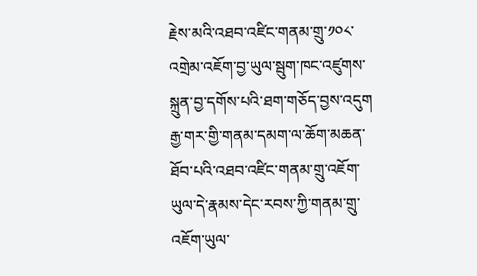རྗེས་མའི་འཐབ་འཛིང་གནམ་གྲུ་༡༠༨་འགྲེམ་འཇོག་བྱ་ཡུལ་སྦུག་ཁང་འཛུགས་སྐྲུན་བྱ་དགོས་པའི་ཐག་གཅོད་བྱས་འདུག རྒྱ་གར་གྱི་གནམ་དམག་ལ་ཆོག་མཆན་ཐོབ་པའི་འཐབ་འཛིང་གནམ་གྲུ་འཇོག་ཡུལ་དེ་རྣམས་དེང་རབས་ཀྱི་གནམ་གྲུ་འཇོག་ཡུལ་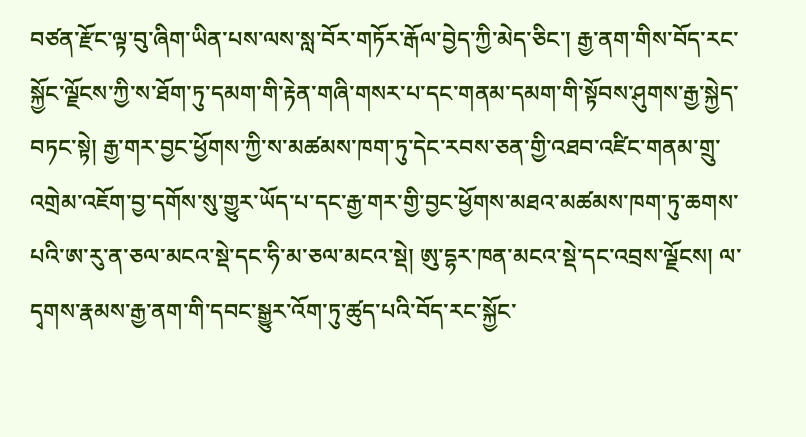བཙན་རྫོང་ལྟ་བུ་ཞིག་ཡིན་པས་ལས་སླ་བོར་གཏོར་རྒོལ་བྱེད་ཀྱི་མེད་ཅིང་། རྒྱ་ནག་གིས་བོད་རང་སྐྱོང་ལྗོངས་ཀྱི་ས་ཐོག་ཏུ་དམག་གི་རྟེན་གཞི་གསར་པ་དང་གནམ་དམག་གི་སྟོབས་ཤུགས་རྒྱ་སྐྱེད་བཏང་སྟེ། རྒྱ་གར་བྱང་ཕྱོགས་ཀྱི་ས་མཚམས་ཁག་ཏུ་དེང་རབས་ཅན་གྱི་འཐབ་འཛིང་གནམ་གྲུ་འགྲེམ་འཇོག་བྱ་དགོས་སུ་གྱུར་ཡོད་པ་དང་རྒྱ་གར་གྱི་བྱང་ཕྱོགས་མཐའ་མཚམས་ཁག་ཏུ་ཆགས་པའི་ཨ་རུ་ན་ཅལ་མངའ་སྡེ་དང་ཧི་མ་ཅལ་མངའ་སྡེ། ཨུ་དྷར་ཁན་མངའ་སྡེ་དང་འབྲས་ལྗོངས། ལ་དྭགས་རྣམས་རྒྱ་ནག་གི་དབང་སྒྱུར་འོག་ཏུ་ཚུད་པའི་བོད་རང་སྐྱོང་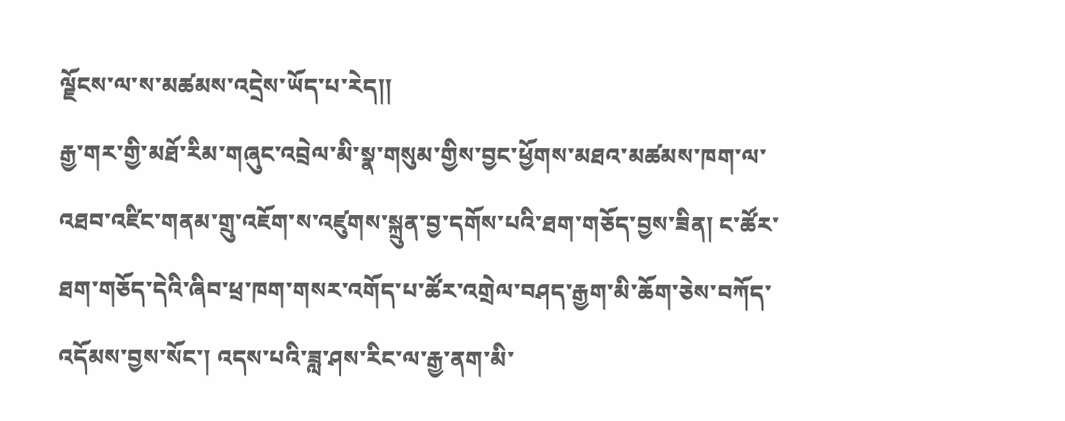ལྗོངས་ལ་ས་མཚམས་འདྲེས་ཡོད་པ་རེད།།
རྒྱ་གར་གྱི་མཐོ་རིམ་གཞུང་འབྲེལ་མི་སྣ་གསུམ་གྱིས་བྱང་ཕྱོགས་མཐའ་མཚམས་ཁག་ལ་འཐབ་འཛིང་གནམ་གྲུ་འཇོག་ས་འཛུགས་སྐྲུན་བྱ་དགོས་པའི་ཐག་གཅོད་བྱས་ཟིན། ང་ཚོར་ཐག་གཅོད་དེའི་ཞིབ་ཕྲ་ཁག་གསར་འགོད་པ་ཚོར་འགྲེལ་བཤད་རྒྱག་མི་ཆོག་ཅེས་བཀོད་འདོམས་བྱས་སོང་། འདས་པའི་ཟླ་ཤས་རིང་ལ་རྒྱ་ནག་མི་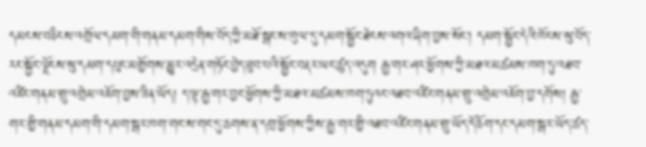དམངས་བཅིངས་འགྲོལ་དམག་གི་གནམ་དམག་གིས་བོད་ཀྱི་མཐོ་སྒང་ས་ཁུལ་དུ་དམག་སྦྱོང་ཐེངས་འགའ་ཞིག་བྱས་སོང་། དམག་སྦྱོང་དེའི་ཁོངས་སུ་བོད་རང་སྐྱོང་ལྗོངས་སུ་དམག་དཔུང་མགྱོགས་མྱུར་འདྲེན་གཏོང་བྱེད་ཐུབ་པའི་སྦྱོང་བརྡར་ཡང་ཚུད་འདུག རྒྱ་གར་ཤར་ཕྱོགས་ཀྱི་མཐའ་མཚམས་ཁག་ཏུ་འཐབ་འཛིང་གནམ་གྲུ་འགྲེམ་འཇོག་བྱས་ཟིན་ཡོད། ད་ལྟ་རྒྱ་གར་བྱང་ཕྱོགས་ཀྱི་མཐའ་མཚམས་ཁག་ཏུའང་འཐབ་འཛིང་གནམ་གྲུ་འགྲེམ་འཇོག་བྱ་དགོས། རྒྱ་གར་གྱི་གནམ་དམག་གི་དམག་སྒར་ཁག་གང་ས་གང་དུ་ཆགས་ན་དགྲ་ཕྱོགས་ཀྱིས་རྒྱ་གར་གྱི་འཐབ་འཛིང་གནམ་གྲུ་ཡོད་དོ་ཅོག་དང་དམག་སྒར་ཡོད་ཚད་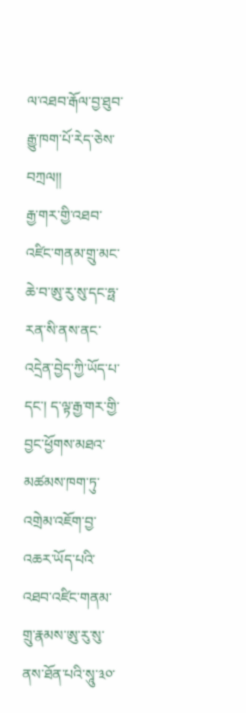ལ་འཐབ་རྒོལ་བྱ་ཐུབ་རྒྱུ་ཁག་པོ་རེད་ཅེས་བཀྲལ།།
རྒྱ་གར་གྱི་འཐབ་འཛིང་གནམ་གྲུ་མང་ཆེ་བ་ཨུ་རུ་སུ་དང་ཧྥ་རན་སི་ནས་ནང་འདྲེན་བྱེད་ཀྱི་ཡོད་པ་དང་། ད་ལྟ་རྒྱ་གར་གྱི་བྱང་ཕྱོགས་མཐའ་མཚམས་ཁག་ཏུ་འགྲེམ་འཇོག་བྱ་འཆར་ཡོད་པའི་འཐབ་འཛིང་གནམ་གྲུ་རྣམས་ཨུ་རུ་སུ་ནས་ཐོན་པའི་སཱུ་༣༠་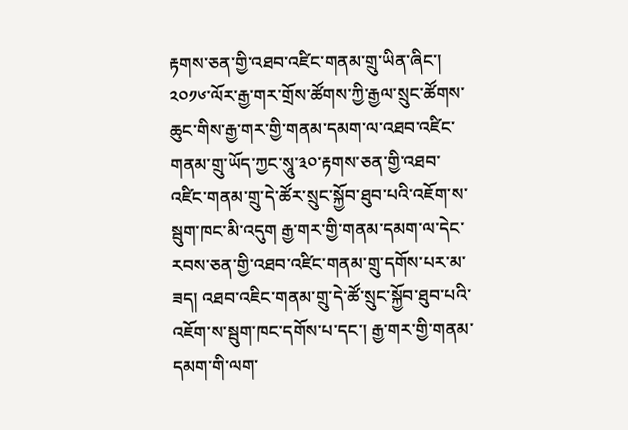རྟགས་ཅན་གྱི་འཐབ་འཛིང་གནམ་གྲུ་ཡིན་ཞིང་། ༢༠༡༦་ལོར་རྒྱ་གར་གྲོས་ཚོགས་ཀྱི་རྒྱལ་སྲུང་ཚོགས་ཆུང་གིས་རྒྱ་གར་གྱི་གནམ་དམག་ལ་འཐབ་འཛིང་གནམ་གྲུ་ཡོད་ཀྱང་སཱུ་༣༠་རྟགས་ཅན་གྱི་འཐབ་འཛིང་གནམ་གྲུ་དེ་ཚོར་སྲུང་སྐྱོབ་ཐུབ་པའི་འཇོག་ས་སྦུག་ཁང་མི་འདུག རྒྱ་གར་གྱི་གནམ་དམག་ལ་དེང་རབས་ཅན་གྱི་འཐབ་འཛིང་གནམ་གྲུ་དགོས་པར་མ་ཟད། འཐབ་འཇིང་གནམ་གྲུ་དེ་ཚོ་སྲུང་སྐྱོབ་ཐུབ་པའི་འཇོག་ས་སྦུག་ཁང་དགོས་པ་དང་། རྒྱ་གར་གྱི་གནམ་དམག་གི་ལག་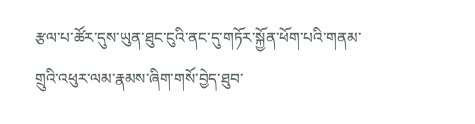རྩལ་པ་ཚོར་དུས་ཡུན་ཐུང་ངུའི་ནང་དུ་གཏོར་སྐྱོན་ཕོག་པའི་གནམ་གྲུའི་འཕུར་ལམ་རྣམས་ཞིག་གསོ་བྱེད་ཐུབ་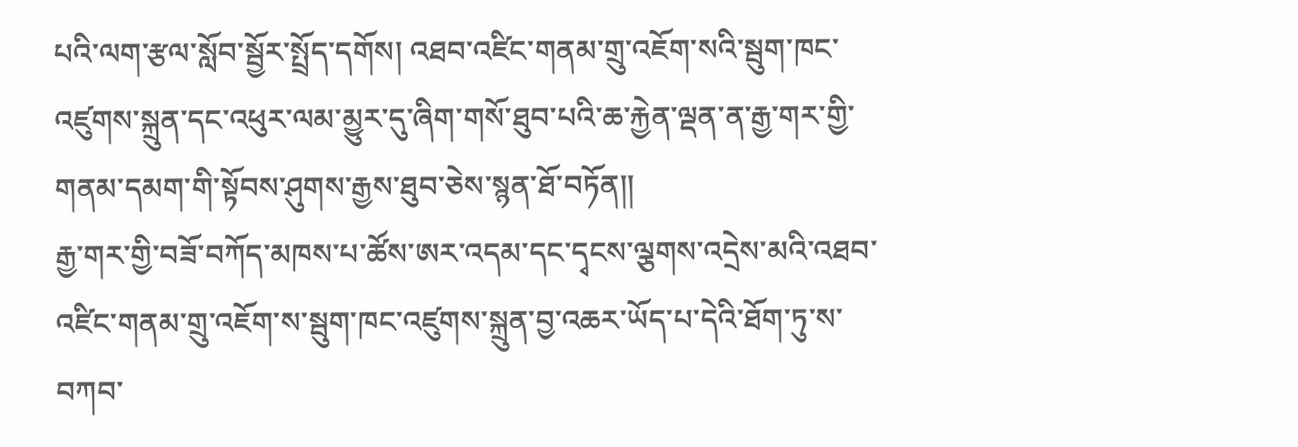པའི་ལག་རྩལ་སློབ་སྦྱོར་སྤྲོད་དགོས། འཐབ་འཛིང་གནམ་གྲུ་འཇོག་སའི་སྦུག་ཁང་འཛུགས་སྐྲུན་དང་འཕུར་ལམ་མྱུར་དུ་ཞིག་གསོ་ཐུབ་པའི་ཆ་རྐྱེན་ལྡན་ན་རྒྱ་གར་གྱི་གནམ་དམག་གི་སྟོབས་ཤུགས་རྒྱས་ཐུབ་ཅེས་སྙན་ཐོ་བཏོན།།
རྒྱ་གར་གྱི་བཟོ་བཀོད་མཁས་པ་ཚོས་ཨར་འདམ་དང་དྭངས་ལྕགས་འདྲེས་མའི་འཐབ་འཛིང་གནམ་གྲུ་འཇོག་ས་སྦུག་ཁང་འཛུགས་སྐྲུན་བྱ་འཆར་ཡོད་པ་དེའི་ཐོག་ཏུ་ས་བཀབ་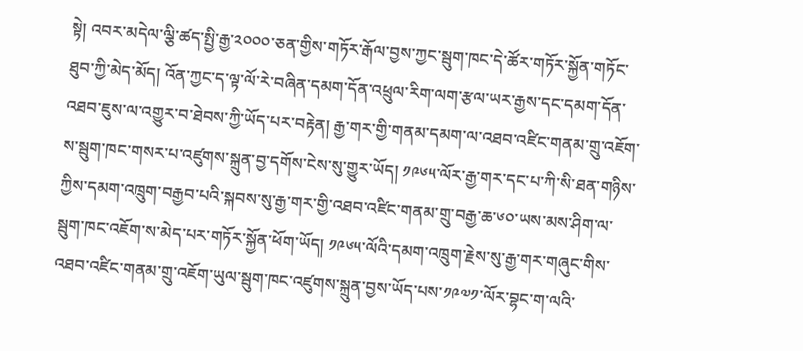སྟེ། འབར་མདེལ་ལྕི་ཚད་སྤྱི་རྒྱ་༢༠༠༠་ཅན་གྱིས་གཏོར་རྒོལ་བྱས་ཀྱང་སྦུག་ཁང་དེ་ཚོར་གཏོར་སྐྱོན་གཏོང་ཐུབ་ཀྱི་མེད་མོད། འོན་ཀྱང་ད་ལྟ་ལོ་རེ་བཞིན་དམག་དོན་འཕྲུལ་རིག་ལག་རྩལ་ཡར་རྒྱས་དང་དམག་དོན་འཐབ་ཇུས་ལ་འགྱུར་བ་ཐེབས་ཀྱི་ཡོད་པར་བརྟེན། རྒྱ་གར་གྱི་གནམ་དམག་ལ་འཐབ་འཛིང་གནམ་གྲུ་འཇོག་ས་སྦུག་ཁང་གསར་པ་འཛུགས་སྐྲུན་བྱ་དགོས་ངེས་སུ་གྱུར་ཡོད། ༡༩༦༥་ལོར་རྒྱ་གར་དང་པ་ཀི་སི་ཐན་གཉིས་ཀྱིས་དམག་འཁྲུག་བརྒྱབ་པའི་སྐབས་སུ་རྒྱ་གར་གྱི་འཐབ་འཛིང་གནམ་གྲུ་བརྒྱ་ཆ་༦༠་ཡས་མས་ཤིག་ལ་སྦུག་ཁང་འཇོག་ས་མེད་པར་གཏོར་སྐྱོན་ཕོག་ཡོད། ༡༩༦༥་ལོའི་དམག་འཁྲུག་རྗེས་སུ་རྒྱ་གར་གཞུང་གིས་འཐབ་འཛིང་གནམ་གྲུ་འཇོག་ཡུལ་སྦུག་ཁང་འཛུགས་སྐྲུན་བྱས་ཡོད་པས་༡༩༧༡་ལོར་བྷང་ག་ལའི་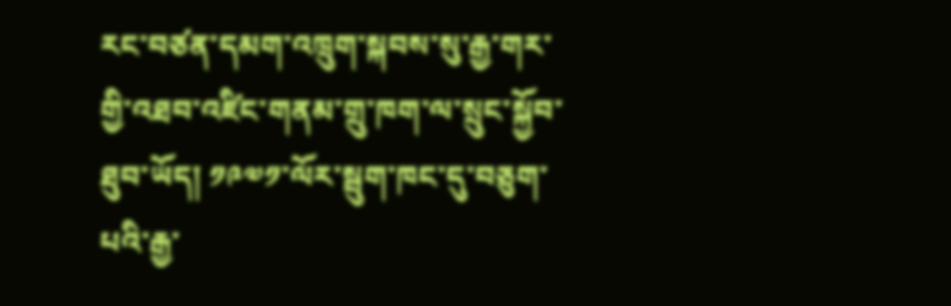རང་བཙན་དམག་འཁྲུག་སྐབས་སུ་རྒྱ་གར་གྱི་འཐབ་འཛིང་གནམ་གྲུ་ཁག་ལ་སྲུང་སྐྱོབ་ཐུབ་ཡོད། ༡༩༧༡་ལོར་སྦུག་ཁང་དུ་བཅུག་པའི་རྒྱ་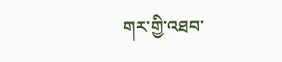གར་གྱི་འཐབ་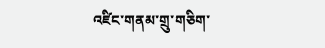འཛིང་གནམ་གྲུ་གཅིག་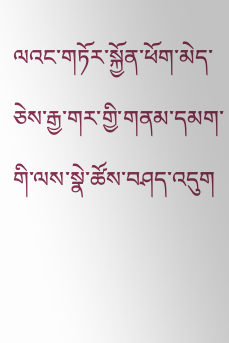ལའང་གཏོར་སྐྱོན་ཕོག་མེད་ཅེས་རྒྱ་གར་གྱི་གནམ་དམག་གི་ལས་སྣེ་ཚོས་བཤད་འདུག